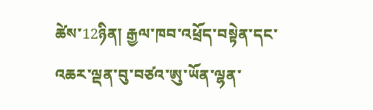ཚེས་12ཉིན། རྒྱལ་ཁབ་འཕྲོད་བསྟེན་དང་འཆར་ལྡན་བུ་བཙའ་ཨུ་ཡོན་ལྷན་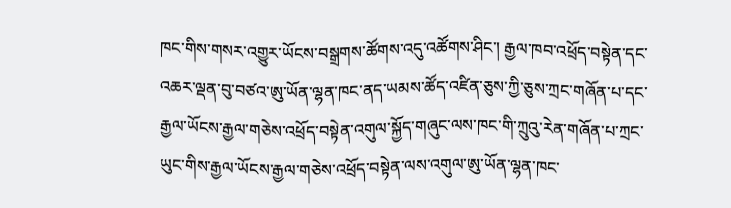ཁང་གིས་གསར་འགྱུར་ཡོངས་བསྒྲགས་ཚོགས་འདུ་འཚོགས་ཤིང་། རྒྱལ་ཁབ་འཕྲོད་བསྟེན་དང་འཆར་ལྡན་བུ་བཙའ་ཨུ་ཡོན་ལྷན་ཁང་ནད་ཡམས་ཚོད་འཛིན་ཅུས་ཀྱི་ཅུས་ཀྲང་གཞོན་པ་དང་རྒྱལ་ཡོངས་རྒྱལ་གཅེས་འཕྲོད་བསྟེན་འགུལ་སྐྱོད་གཞུང་ལས་ཁང་གི་ཀྲུའུ་རེན་གཞོན་པ་ཀྲང་ཡུང་གིས་རྒྱལ་ཡོངས་རྒྱལ་གཅེས་འཕྲོད་བསྟེན་ལས་འགུལ་ཨུ་ཡོན་ལྷན་ཁང་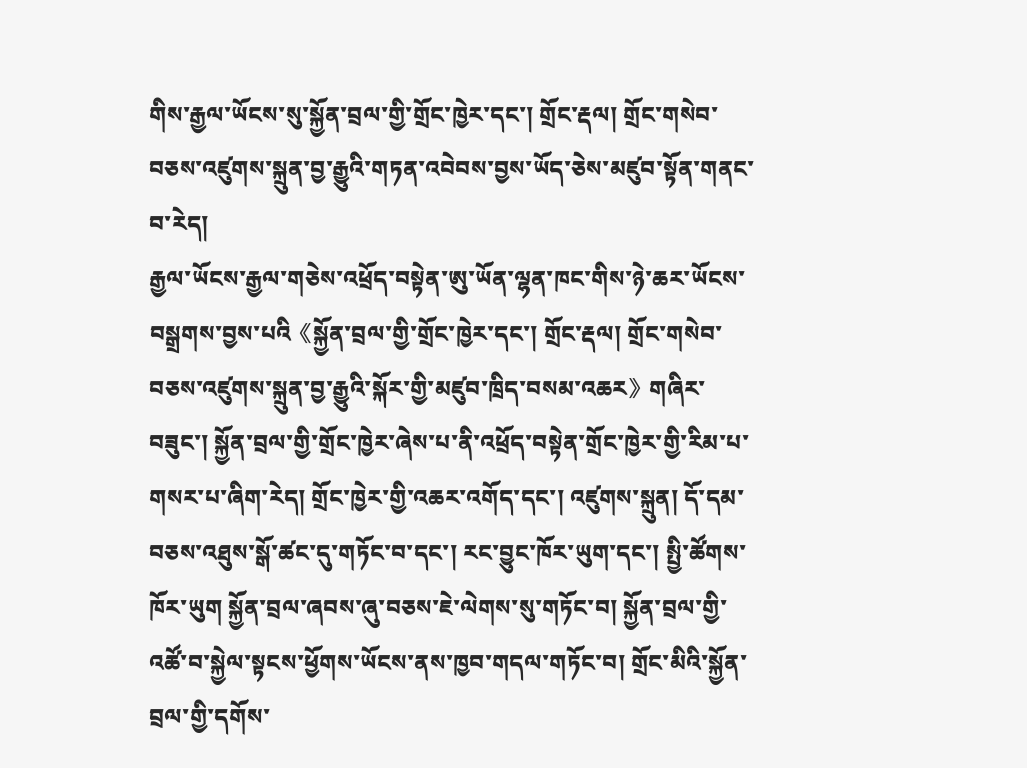གིས་རྒྱལ་ཡོངས་སུ་སྐྱོན་བྲལ་གྱི་གྲོང་ཁྱེར་དང་། གྲོང་རྡལ། གྲོང་གསེབ་བཅས་འཛུགས་སྐྲུན་བྱ་རྒྱུའི་གཏན་འབེབས་བྱས་ཡོད་ཅེས་མཛུབ་སྟོན་གནང་བ་རེད།
རྒྱལ་ཡོངས་རྒྱལ་གཅེས་འཕྲོད་བསྟེན་ཨུ་ཡོན་ལྷན་ཁང་གིས་ཉེ་ཆར་ཡོངས་བསྒྲགས་བྱས་པའི《སྐྱོན་བྲལ་གྱི་གྲོང་ཁྱེར་དང་། གྲོང་རྡལ། གྲོང་གསེབ་བཅས་འཛུགས་སྐྲུན་བྱ་རྒྱུའི་སྐོར་གྱི་མཛུབ་ཁྲིད་བསམ་འཆར》གཞིར་བཟུང་། སྐྱོན་བྲལ་གྱི་གྲོང་ཁྱེར་ཞེས་པ་ནི་འཕྲོད་བསྟེན་གྲོང་ཁྱེར་གྱི་རིམ་པ་གསར་པ་ཞིག་རེད། གྲོང་ཁྱེར་གྱི་འཆར་འགོད་དང་། འཛུགས་སྐྲུན། དོ་དམ་བཅས་འཐུས་སྒོ་ཚང་དུ་གཏོང་བ་དང་། རང་བྱུང་ཁོར་ཡུག་དང་། སྤྱི་ཚོགས་ཁོར་ཡུག སྐྱོན་བྲལ་ཞབས་ཞུ་བཅས་ཇེ་ལེགས་སུ་གཏོང་བ། སྐྱོན་བྲལ་གྱི་འཚོ་བ་སྐྱེལ་སྟངས་ཕྱོགས་ཡོངས་ནས་ཁྱབ་གདལ་གཏོང་བ། གྲོང་མིའི་སྐྱོན་བྲལ་གྱི་དགོས་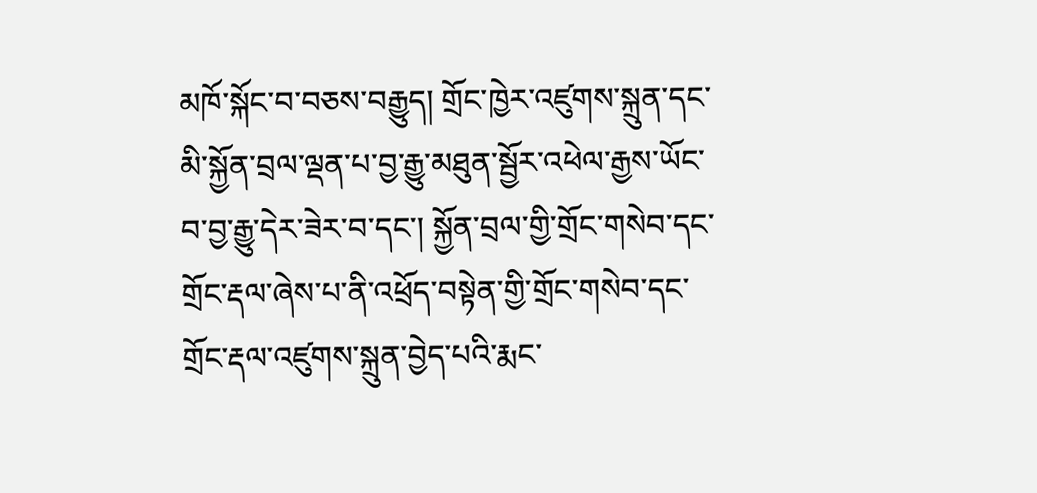མཁོ་སྐོང་བ་བཅས་བརྒྱུད། གྲོང་ཁྱེར་འཛུགས་སྐྲུན་དང་མི་སྐྱོན་བྲལ་ལྡན་པ་བྱ་རྒྱུ་མཐུན་སྦྱོར་འཕེལ་རྒྱས་ཡོང་བ་བྱ་རྒྱུ་དེར་ཟེར་བ་དང་། སྐྱོན་བྲལ་གྱི་གྲོང་གསེབ་དང་གྲོང་རྡལ་ཞེས་པ་ནི་འཕྲོད་བསྟེན་གྱི་གྲོང་གསེབ་དང་གྲོང་རྡལ་འཛུགས་སྐྲུན་བྱེད་པའི་རྨང་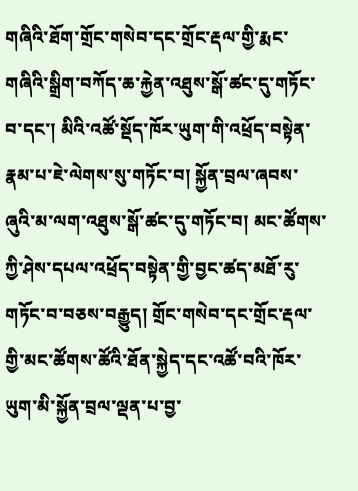གཞིའི་ཐོག་གྲོང་གསེབ་དང་གྲོང་རྡལ་གྱི་རྨང་གཞིའི་སྒྲིག་བཀོད་ཆ་རྐྱེན་འཐུས་སྒོ་ཚང་དུ་གཏོང་བ་དང་། མིའི་འཚོ་སྡོད་ཁོར་ཡུག་གི་འཕྲོད་བསྟེན་རྣམ་པ་ཇེ་ལེགས་སུ་གཏོང་བ། སྐྱོན་བྲལ་ཞབས་ཞུའི་མ་ལག་འཐུས་སྒོ་ཚང་དུ་གཏོང་བ། མང་ཚོགས་ཀྱི་ཤེས་དཔལ་འཕྲོད་བསྟེན་གྱི་བྱང་ཚད་མཐོ་རུ་གཏོང་བ་བཅས་བརྒྱུད། གྲོང་གསེབ་དང་གྲོང་རྡལ་གྱི་མང་ཚོགས་ཚོའི་ཐོན་སྐྱེད་དང་འཚོ་བའི་ཁོར་ཡུག་མི་སྐྱོན་བྲལ་ལྡན་པ་བྱ་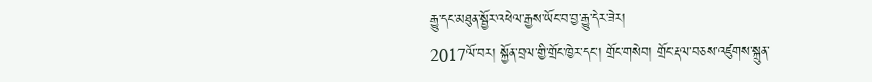རྒྱུ་དང་མཐུན་སྦྱོར་འཕེལ་རྒྱས་ཡོང་བ་བྱ་རྒྱུ་དེར་ཟེར།
2017ལོ་བར། སྐྱོན་བྲལ་གྱི་གྲོང་ཁྱེར་དང་། གྲོང་གསེབ། གྲོང་རྡལ་བཅས་འཛུགས་སྐྲུན་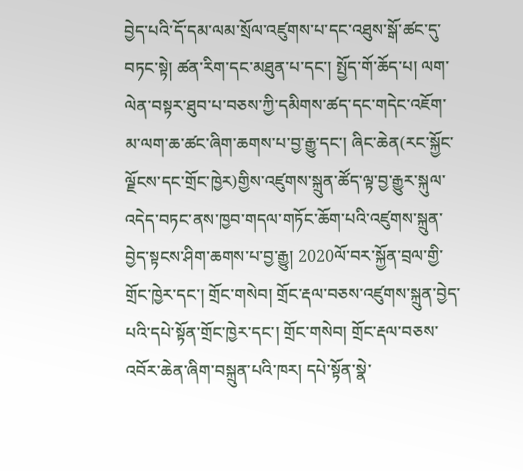བྱེད་པའི་དོ་དམ་ལམ་སྲོལ་འཛུགས་པ་དང་འཐུས་སྒོ་ཚང་དུ་བཏང་སྟེ། ཚན་རིག་དང་མཐུན་པ་དང་། སྤྱོད་གོ་ཆོད་པ། ལག་ལེན་བསྟར་ཐུབ་པ་བཅས་ཀྱི་དམིགས་ཚད་དང་གདེང་འཇོག་མ་ལག་ཆ་ཚང་ཞིག་ཆགས་པ་བྱ་རྒྱུ་དང་། ཞིང་ཆེན(རང་སྐྱོང་ལྗོངས་དང་གྲོང་ཁྱེར)གྱིས་འཛུགས་སྐྲུན་ཚོད་ལྟ་བྱ་རྒྱུར་སྐུལ་འདེད་བཏང་ནས་ཁྱབ་གདལ་གཏོང་ཆོག་པའི་འཛུགས་སྐྲུན་བྱེད་སྟངས་ཤིག་ཆགས་པ་བྱ་རྒྱུ། 2020ལོ་བར་སྐྱོན་བྲལ་གྱི་གྲོང་ཁྱེར་དང་། གྲོང་གསེབ། གྲོང་རྡལ་བཅས་འཛུགས་སྐྲུན་བྱེད་པའི་དཔེ་སྟོན་གྲོང་ཁྱེར་དང་། གྲོང་གསེབ། གྲོང་རྡལ་བཅས་འབོར་ཆེན་ཞིག་བསྐྲུན་པའི་ཁར། དཔེ་སྟོན་སྣེ་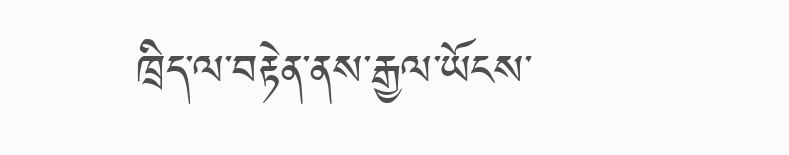ཁྲིད་ལ་བརྟེན་ནས་རྒྱལ་ཡོངས་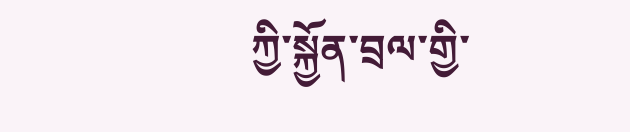ཀྱི་སྐྱོན་བྲལ་གྱི་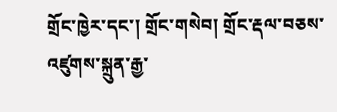གྲོང་ཁྱེར་དང་། གྲོང་གསེབ། གྲོང་རྡལ་བཅས་འཛུགས་སྐྲུན་རྒྱ་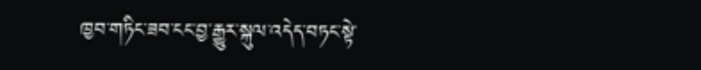ཁྱབ་གཏིང་ཟབ་ངང་བྱ་རྒྱུར་སྐུལ་འདེད་བཏང་སྟེ་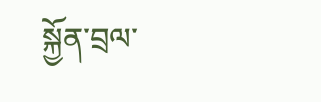སྐྱོན་བྲལ་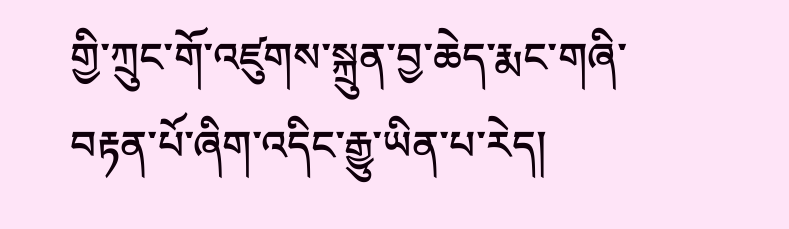གྱི་ཀྲུང་གོ་འཛུགས་སྐྲུན་བྱ་ཆེད་རྨང་གཞི་བརྟན་པོ་ཞིག་འདིང་རྒྱུ་ཡིན་པ་རེད།